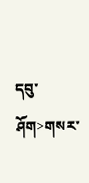དབུ་ཤོག>གསར་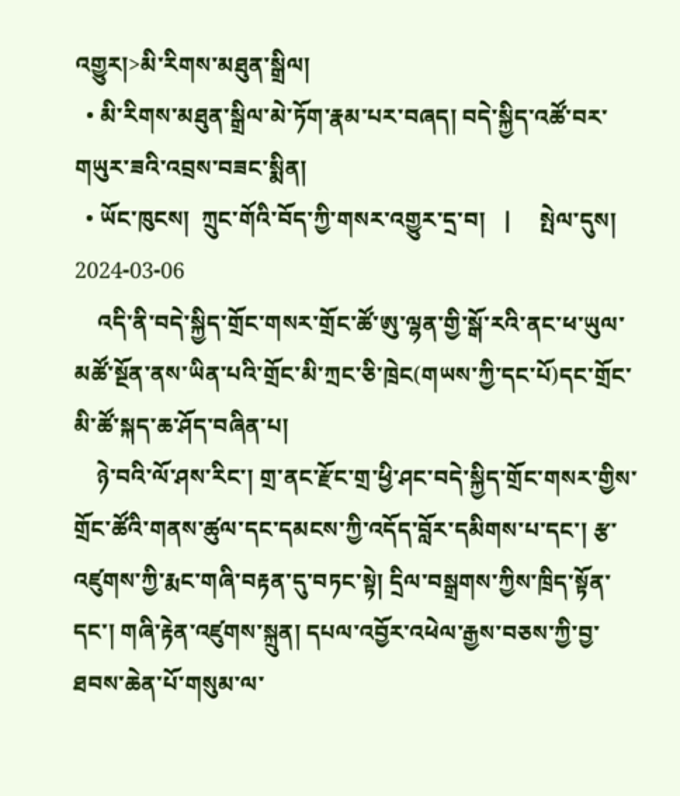འགྱུར།>མི་རིགས་མཐུན་སྒྲིལ།
  • མི་རིགས་མཐུན་སྒྲིལ་མེ་ཏོག་རྣམ་པར་བཞད། བདེ་སྐྱིད་འཚོ་བར་གཡུར་ཟའི་འབྲས་བཟང་སྨིན།
  • ཡོང་ཁུངས།  ཀྲུང་གོའི་བོད་ཀྱི་གསར་འགྱུར་དྲ་བ།   |     སྤེལ་དུས།  2024-03-06
    འདི་ནི་བདེ་སྐྱིད་གྲོང་གསར་གྲོང་ཚོ་ཨུ་ལྷན་གྱི་སྒོ་རའི་ནང་ཕ་ཡུལ་མཚོ་སྔོན་ནས་ཡིན་པའི་གྲོང་མི་ཀྲང་ཅི་ཁྲེང(གཡས་ཀྱི་དང་པོ)དང་གྲོང་མི་ཚོ་སྐད་ཆ་ཤོད་བཞིན་པ།
    ཉེ་བའི་ལོ་ཤས་རིང་། གྲ་ནང་རྫོང་གྲ་ཕྱི་ཤང་བདེ་སྐྱིད་གྲོང་གསར་གྱིས་གྲོང་ཚོའི་གནས་ཚུལ་དང་དམངས་ཀྱི་འདོད་བློར་དམིགས་པ་དང་། རྩ་འཛུགས་ཀྱི་རྨང་གཞི་བརྟན་དུ་བཏང་སྟེ། དྲིལ་བསྒྲགས་ཀྱིས་ཁྲིད་སྟོན་དང་། གཞི་རྟེན་འཛུགས་སྐྲུན། དཔལ་འབྱོར་འཕེལ་རྒྱས་བཅས་ཀྱི་བྱ་ཐབས་ཆེན་པོ་གསུམ་ལ་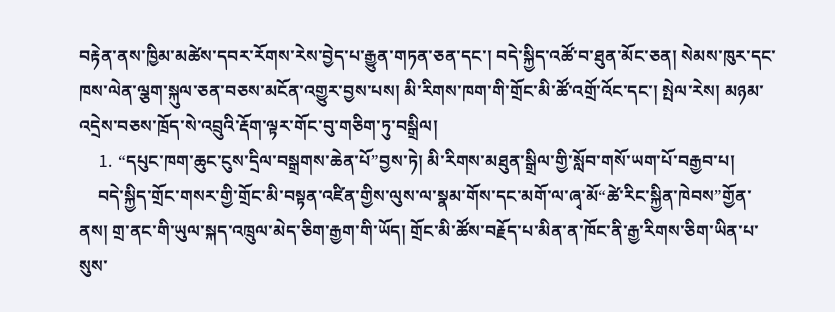བརྟེན་ནས་ཁྱིམ་མཚེས་དབར་རོགས་རེས་བྱེད་པ་རྒྱུན་གཏན་ཅན་དང་། བདེ་སྐྱིད་འཚོ་བ་ཐུན་མོང་ཅན། སེམས་ཁུར་དང་ཁས་ལེན་ལྕག་སྐུལ་ཅན་བཅས་མངོན་འགྱུར་བྱས་པས། མི་རིགས་ཁག་གི་གྲོང་མི་ཚོ་འགྲོ་འོང་དང་། སྤེལ་རེས། མཉམ་འདྲེས་བཅས་ཁྲོད་སེ་འབྲུའི་རྡོག་ལྟར་གོང་བུ་གཅིག་ཏུ་བསྒྲིལ།
    ⒈ “དཔུང་ཁག་ཆུང་ངུས་དྲིལ་བསྒྲགས་ཆེན་པོ”བྱས་ཏེ། མི་རིགས་མཐུན་སྒྲིལ་གྱི་སློབ་གསོ་ཡག་པོ་བརྒྱབ་པ།
    བདེ་སྐྱིད་གྲོང་གསར་གྱི་གྲོང་མི་བསྟན་འཛིན་གྱིས་ལུས་ལ་སྣམ་གོས་དང་མགོ་ལ་ཞྭ་མོ“ཚེ་རིང་སྐྱིན་ཁེབས”གྱོན་ནས། གྲ་ནང་གི་ཡུལ་སྐད་འཁྲུལ་མེད་ཅིག་རྒྱག་གི་ཡོད། གྲོང་མི་ཚོས་བརྗོད་པ་མིན་ན་ཁོང་ནི་རྒྱ་རིགས་ཅིག་ཡིན་པ་སུས་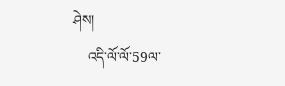ཤེས།
    འདི་ལོ་ལོ་59ལ་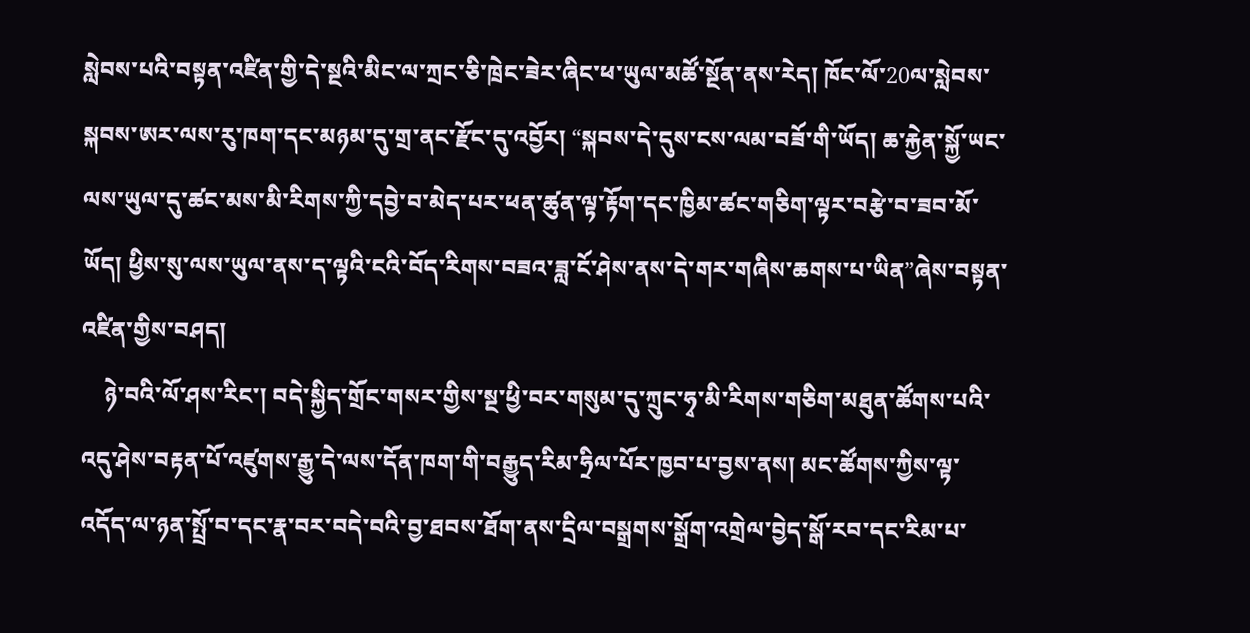སླེབས་པའི་བསྟན་འཛིན་གྱི་དེ་སྔའི་མིང་ལ་ཀྲང་ཅི་ཁྲེང་ཟེར་ཞིང་ཕ་ཡུལ་མཚོ་སྔོན་ནས་རེད། ཁོང་ལོ་20ལ་སླེབས་སྐབས་ཨར་ལས་རུ་ཁག་དང་མཉམ་དུ་གྲ་ནང་རྫོང་དུ་འབྱོར། “སྐབས་དེ་དུས་ངས་ལམ་བཟོ་གི་ཡོད། ཆ་རྐྱེན་སྐྱོ་ཡང་ལས་ཡུལ་དུ་ཚང་མས་མི་རིགས་ཀྱི་དབྱེ་བ་མེད་པར་ཕན་ཚུན་ལྟ་རྟོག་དང་ཁྱིམ་ཚང་གཅིག་ལྟར་བརྩེ་བ་ཟབ་མོ་ཡོད། ཕྱིས་སུ་ལས་ཡུལ་ནས་ད་ལྟའི་ངའི་བོད་རིགས་བཟའ་ཟླ་ངོ་ཤེས་ནས་དེ་གར་གཞིས་ཆགས་པ་ཡིན”ཞེས་བསྟན་འཛིན་གྱིས་བཤད།
    ཉེ་བའི་ལོ་ཤས་རིང་། བདེ་སྐྱིད་གྲོང་གསར་གྱིས་སྔ་ཕྱི་བར་གསུམ་དུ་ཀྲུང་ཧྭ་མི་རིགས་གཅིག་མཐུན་ཚོགས་པའི་འདུ་ཤེས་བརྟན་པོ་འཛུགས་རྒྱུ་དེ་ལས་དོན་ཁག་གི་བརྒྱུད་རིམ་ཧྲིལ་པོར་ཁྱབ་པ་བྱས་ནས། མང་ཚོགས་ཀྱིས་ལྟ་འདོད་ལ་ཉན་སྤྲོ་བ་དང་རྣ་བར་བདེ་བའི་བྱ་ཐབས་ཐོག་ནས་དྲིལ་བསྒྲགས་སྒྲོག་འགྲེལ་བྱེད་སྒོ་རབ་དང་རིམ་པ་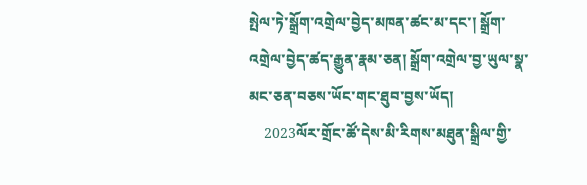སྤེལ་ཏེ་སྒྲོག་འགྲེལ་བྱེད་མཁན་ཚང་མ་དང་། སྒྲོག་འགྲེལ་བྱེད་ཚད་རྒྱུན་རྣམ་ཅན། སྒྲོག་འགྲེལ་བྱ་ཡུལ་སྣ་མང་ཅན་བཅས་ཡོང་གང་ཐུབ་བྱས་ཡོད།
    2023ལོར་གྲོང་ཚོ་དེས་མི་རིགས་མཐུན་སྒྲིལ་གྱི་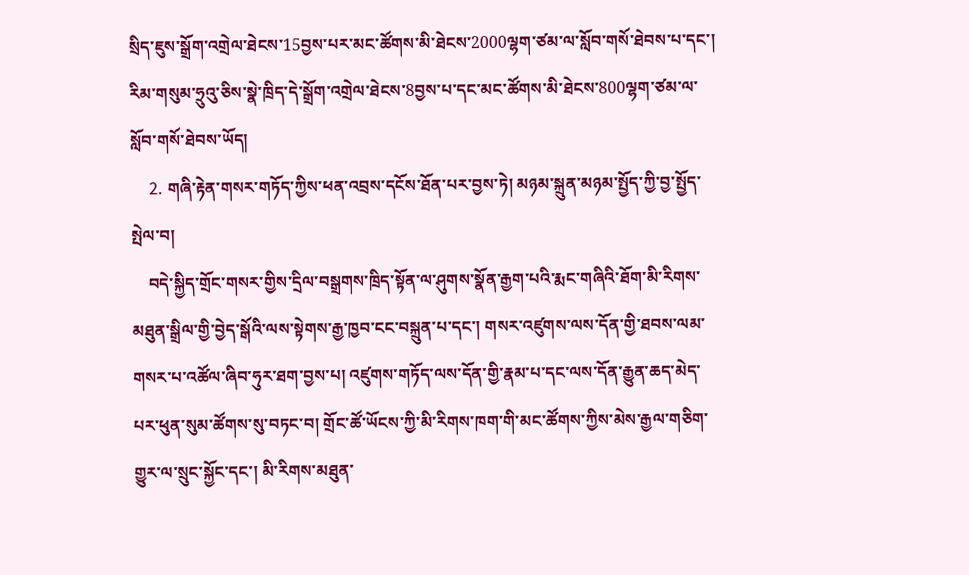སྲིད་ཇུས་སྒྲོག་འགྲེལ་ཐེངས་15བྱས་པར་མང་ཚོགས་མི་ཐེངས་2000ལྷག་ཙམ་ལ་སློབ་གསོ་ཐེབས་པ་དང་། རིམ་གསུམ་ཧྲུའུ་ཅིས་སྣེ་ཁྲིད་དེ་སྒྲོག་འགྲེལ་ཐེངས་8བྱས་པ་དང་མང་ཚོགས་མི་ཐེངས་800ལྷག་ཙམ་ལ་སློབ་གསོ་ཐེབས་ཡོད།
    ⒉ གཞི་རྟེན་གསར་གཏོད་ཀྱིས་ཕན་འབྲས་དངོས་ཐོན་པར་བྱས་ཏེ། མཉམ་སྐྲུན་མཉམ་སྤྱོད་ཀྱི་བྱ་སྤྱོད་སྤེལ་བ།
    བདེ་སྐྱིད་གྲོང་གསར་གྱིས་དྲིལ་བསྒྲགས་ཁྲིད་སྟོན་ལ་ཤུགས་སྣོན་རྒྱག་པའི་རྨང་གཞིའི་ཐོག་མི་རིགས་མཐུན་སྒྲིལ་གྱི་བྱེད་སྒོའི་ལས་སྟེགས་རྒྱ་ཁྱབ་ངང་བསྐྲུན་པ་དང་། གསར་འཛུགས་ལས་དོན་གྱི་ཐབས་ལམ་གསར་པ་འཚོལ་ཞིབ་ཧུར་ཐག་བྱས་པ། འཛུགས་གཏོད་ལས་དོན་གྱི་རྣམ་པ་དང་ལས་དོན་རྒྱུན་ཆད་མེད་པར་ཕུན་སུམ་ཚོགས་སུ་བཏང་བ། གྲོང་ཚོ་ཡོངས་ཀྱི་མི་རིགས་ཁག་གི་མང་ཚོགས་ཀྱིས་མེས་རྒྱལ་གཅིག་གྱུར་ལ་སྲུང་སྐྱོང་དང་། མི་རིགས་མཐུན་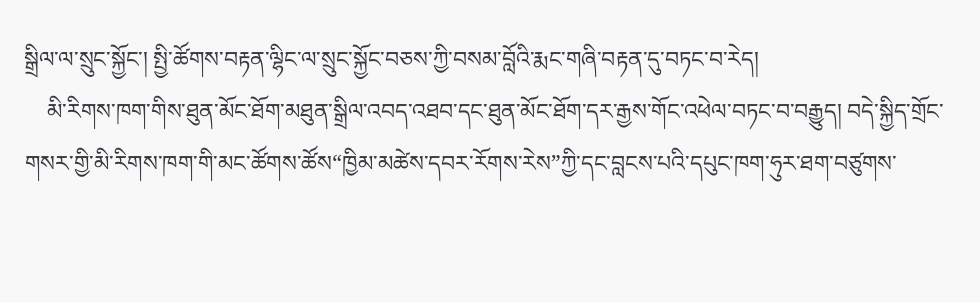སྒྲིལ་ལ་སྲུང་སྐྱོང་། སྤྱི་ཚོགས་བརྟན་ལྷིང་ལ་སྲུང་སྐྱོང་བཅས་ཀྱི་བསམ་བློའི་རྨང་གཞི་བརྟན་དུ་བཏང་བ་རེད།
    མི་རིགས་ཁག་གིས་ཐུན་མོང་ཐོག་མཐུན་སྒྲིལ་འབད་འཐབ་དང་ཐུན་མོང་ཐོག་དར་རྒྱས་གོང་འཕེལ་བཏང་བ་བརྒྱུད། བདེ་སྐྱིད་གྲོང་གསར་གྱི་མི་རིགས་ཁག་གི་མང་ཚོགས་ཚོས“ཁྱིམ་མཚེས་དབར་རོགས་རེས”ཀྱི་དང་བླངས་པའི་དཔུང་ཁག་ཧུར་ཐག་བཙུགས་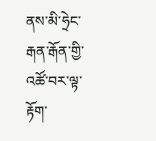ནས་མི་ཧྲེང་རྒན་རྒོན་གྱི་འཚོ་བར་ལྟ་རྟོག་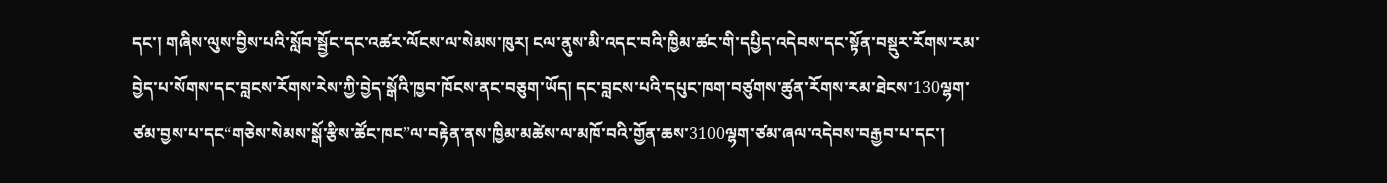དང་། གཞིས་ལུས་བྱིས་པའི་སློབ་སྦྱོང་དང་འཚར་ལོངས་ལ་སེམས་ཁུར། ངལ་ནུས་མི་འདང་བའི་ཁྱིམ་ཚང་གི་དཔྱིད་འདེབས་དང་སྟོན་བསྡུར་རོགས་རམ་བྱེད་པ་སོགས་དང་བླངས་རོགས་རེས་ཀྱི་བྱེད་སྒོའི་ཁྱབ་ཁོངས་ནང་བཅུག་ཡོད། དང་བླངས་པའི་དཔུང་ཁག་བཙུགས་ཚུན་རོགས་རམ་ཐེངས་130ལྷག་ཙམ་བྱས་པ་དང“གཅེས་སེམས་སྒོ་རྩིས་ཚོང་ཁང”ལ་བརྟེན་ནས་ཁྱིམ་མཚེས་ལ་མཁོ་བའི་གྱོན་ཆས་3100ལྷག་ཙམ་ཞལ་འདེབས་བརྒྱབ་པ་དང་།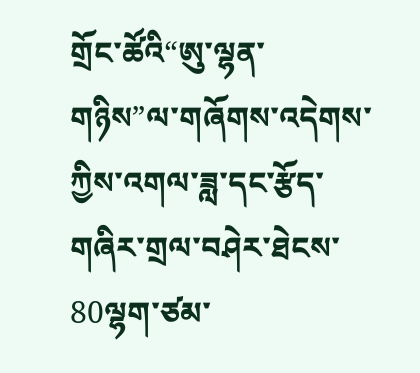གྲོང་ཚོའི“ཨུ་ལྷན་གཉིས”ལ་གཞོགས་འདེགས་ཀྱིས་འགལ་ཟླ་དང་རྩོད་གཞིར་གྲལ་བཤེར་ཐེངས་80ལྷག་ཙམ་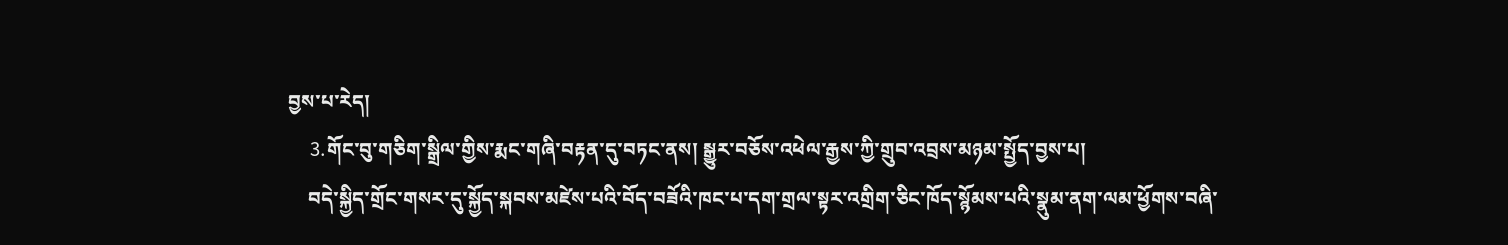བྱས་པ་རེད།
    ⒊གོང་བུ་གཅིག་སྒྲིལ་གྱིས་རྨང་གཞི་བརྟན་དུ་བཏང་ནས། སྒྱུར་བཅོས་འཕེལ་རྒྱས་ཀྱི་གྲུབ་འབྲས་མཉམ་སྤྱོད་བྱས་པ།
    བདེ་སྐྱིད་གྲོང་གསར་དུ་སྐྱོད་སྐབས་མཛེས་པའི་བོད་བཟོའི་ཁང་པ་དག་གྲལ་སྟར་འགྲིག་ཅིང་ཁོད་སྙོམས་པའི་སྣུམ་ནག་ལམ་ཕྱོགས་བཞི་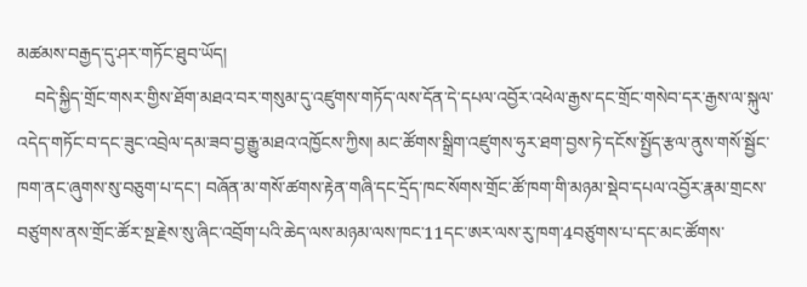མཚམས་བརྒྱད་དུ་ཤར་གཏོང་ཐུབ་ཡོད།
    བདེ་སྐྱིད་གྲོང་གསར་གྱིས་ཐོག་མཐའ་བར་གསུམ་དུ་འཛུགས་གཏོད་ལས་དོན་དེ་དཔལ་འབྱོར་འཕེལ་རྒྱས་དང་གྲོང་གསེབ་དར་རྒྱས་ལ་སྐུལ་འདེད་གཏོང་བ་དང་ཟུང་འབྲེལ་དམ་ཟབ་བྱ་རྒྱུ་མཐའ་འཁྱོངས་ཀྱིས། མང་ཚོགས་སྒྲིག་འཛུགས་ཧུར་ཐག་བྱས་ཏེ་དངོས་སྤྱོད་རྩལ་ནུས་གསོ་སྦྱོང་ཁག་ནང་ཞུགས་སུ་བཅུག་པ་དང་། བཞོན་མ་གསོ་ཚགས་རྟེན་གཞི་དང་དྲོད་ཁང་སོགས་གྲོང་ཚོ་ཁག་གི་མཉམ་སྡེབ་དཔལ་འབྱོར་རྣམ་གྲངས་བཙུགས་ནས་གྲོང་ཚོར་སྔ་རྗེས་སུ་ཞིང་འབྲོག་པའི་ཆེད་ལས་མཉམ་ལས་ཁང་11དང་ཨར་ལས་རུ་ཁག་4བཙུགས་པ་དང་མང་ཚོགས་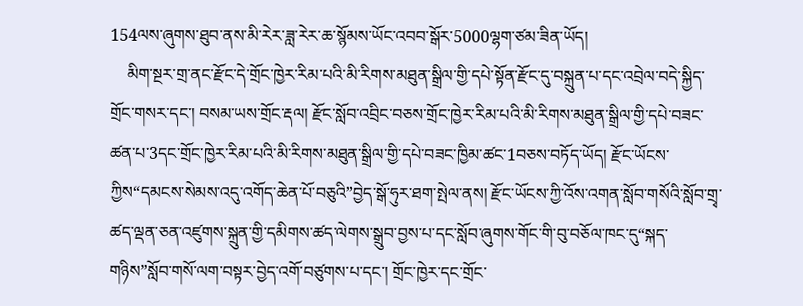154ལས་ཞུགས་ཐུབ་ནས་མི་རེར་ཟླ་རེར་ཆ་སྙོམས་ཡོང་འབབ་སྒོར་5000ལྷག་ཙམ་ཟིན་ཡོད།
    མིག་སྔར་གྲ་ནང་རྫོང་དེ་གྲོང་ཁྱེར་རིམ་པའི་མི་རིགས་མཐུན་སྒྲིལ་གྱི་དཔེ་སྟོན་རྫོང་དུ་བསྐྲུན་པ་དང་འབྲེལ་བདེ་སྐྱིད་གྲོང་གསར་དང་། བསམ་ཡས་གྲོང་རྡལ། རྫོང་སློབ་འབྲིང་བཅས་གྲོང་ཁྱེར་རིམ་པའི་མི་རིགས་མཐུན་སྒྲིལ་གྱི་དཔེ་བཟང་ཚན་པ་3དང་གྲོང་ཁྱེར་རིམ་པའི་མི་རིགས་མཐུན་སྒྲིལ་གྱི་དཔེ་བཟང་ཁྱིམ་ཚང་1བཅས་བཏོད་ཡོད། རྫོང་ཡོངས་ཀྱིས“དམངས་སེམས་འདུ་འགོད་ཆེན་པོ་བཅུའི”བྱེད་སྒོ་ཧུར་ཐག་སྤེལ་ནས། རྫོང་ཡོངས་ཀྱི་འོས་འགན་སློབ་གསོའི་སློབ་གྲྭ་ཚད་ལྡན་ཅན་འཛུགས་སྐྲུན་གྱི་དམིགས་ཚད་ལེགས་སྒྲུབ་བྱས་པ་དང་སློབ་ཞུགས་གོང་གི་བུ་བཅོལ་ཁང་དུ“སྐད་གཉིས”སློབ་གསོ་ལག་བསྟར་བྱེད་འགོ་བཙུགས་པ་དང་། གྲོང་ཁྱེར་དང་གྲོང་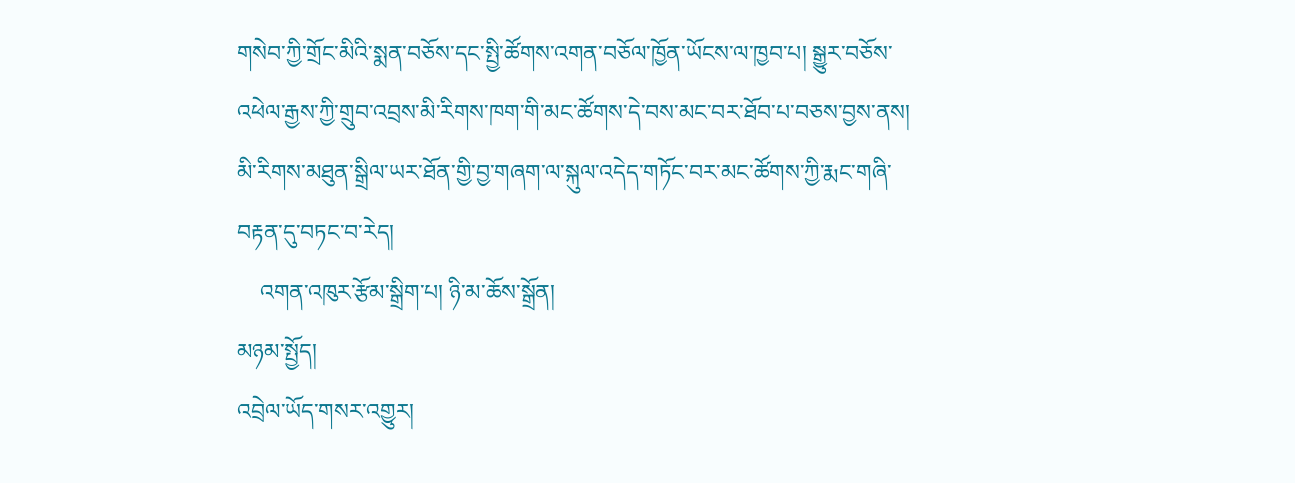གསེབ་ཀྱི་གྲོང་མིའི་སྨན་བཅོས་དང་སྤྱི་ཚོགས་འགན་བཅོལ་ཁྱོན་ཡོངས་ལ་ཁྱབ་པ། སྒྱུར་བཅོས་འཕེལ་རྒྱས་ཀྱི་གྲུབ་འབྲས་མི་རིགས་ཁག་གི་མང་ཚོགས་དེ་བས་མང་བར་ཐོབ་པ་བཅས་བྱས་ནས། མི་རིགས་མཐུན་སྒྲིལ་ཡར་ཐོན་གྱི་བྱ་གཞག་ལ་སྐུལ་འདེད་གཏོང་བར་མང་ཚོགས་ཀྱི་རྨང་གཞི་བརྟན་དུ་བཏང་བ་རེད།
    འགན་འཁུར་རྩོམ་སྒྲིག་པ། ཉི་མ་ཆོས་སྒྲོན།
མཉམ་སྤྱོད།
འབྲེལ་ཡོད་གསར་འགྱུར།